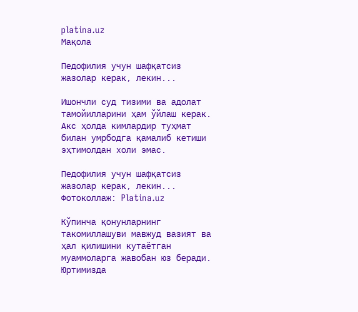platina.uz
Мақола

Педофилия учун шафқатсиз жазолар керак, лекин...

Ишончли суд тизими ва адолат тамойилларини ҳам ўйлаш керак. Акс ҳолда кимлардир туҳмат билан умрбодга қамалиб кетиши эҳтимолдан холи эмас.

Педофилия учун шафқатсиз жазолар керак, лекин...
Фотоколлаж: Platina.uz

Кўпинча қонунларнинг такомиллашуви мавжуд вазият ва ҳал қилишини кутаётган муаммоларга жавобан юз беради. Юртимизда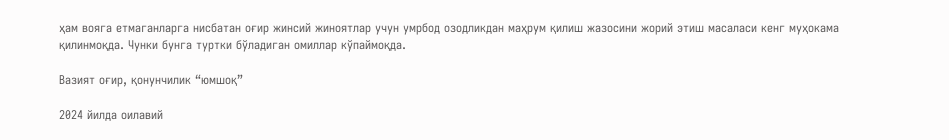ҳам вояга етмаганларга нисбатан оғир жинсий жиноятлар учун умрбод озодликдан маҳрум қилиш жазосини жорий этиш масаласи кенг муҳокама қилинмоқда. Чунки бунга туртки бўладиган омиллар кўпаймоқда.

Вазият оғир, қонунчилик “юмшоқ”

2024 йилда оилавий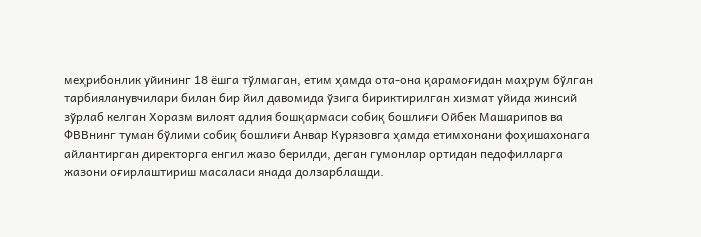меҳрибонлик уйининг 18 ёшга тўлмаган, етим ҳамда ота-она қарамоғидан маҳрум бўлган тарбияланувчилари билан бир йил давомида ўзига бириктирилган хизмат уйида жинсий зўрлаб келган Хоразм вилоят адлия бошқармаси собиқ бошлиғи Ойбек Машарипов ва ФВВнинг туман бўлими собиқ бошлиғи Анвар Курязовга ҳамда етимхонани фоҳишахонага айлантирган директорга енгил жазо берилди, деган гумонлар ортидан педофилларга жазони оғирлаштириш масаласи янада долзарблашди.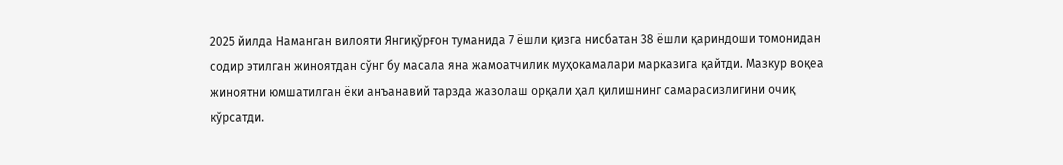2025 йилда Наманган вилояти Янгиқўрғон туманида 7 ёшли қизга нисбатан 38 ёшли қариндоши томонидан содир этилган жиноятдан сўнг бу масала яна жамоатчилик муҳокамалари марказига қайтди. Мазкур воқеа жиноятни юмшатилган ёки анъанавий тарзда жазолаш орқали ҳал қилишнинг самарасизлигини очиқ кўрсатди.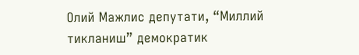Олий Мажлис депутати, “Миллий тикланиш” демократик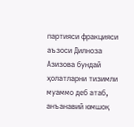партияси фракцияси аъзоси Дилноза Азизова бундай ҳолатларни тизимли муаммо деб атаб, анъанавий юмшоқ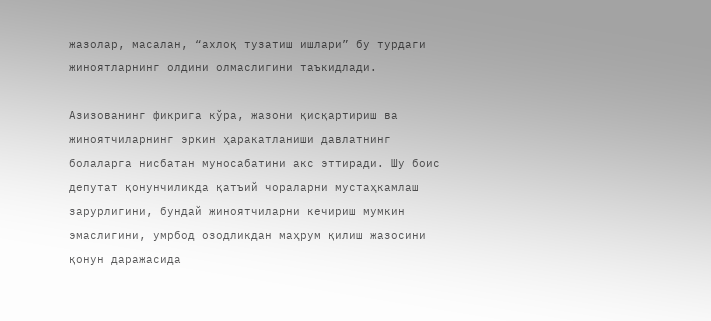жазолар, масалан, “ахлоқ тузатиш ишлари” бу турдаги жиноятларнинг олдини олмаслигини таъкидлади.

Азизованинг фикрига кўра, жазони қисқартириш ва жиноятчиларнинг эркин ҳаракатланиши давлатнинг болаларга нисбатан муносабатини акс эттиради. Шу боис депутат қонунчиликда қатъий чораларни мустаҳкамлаш зарурлигини, бундай жиноятчиларни кечириш мумкин эмаслигини, умрбод озодликдан маҳрум қилиш жазосини қонун даражасида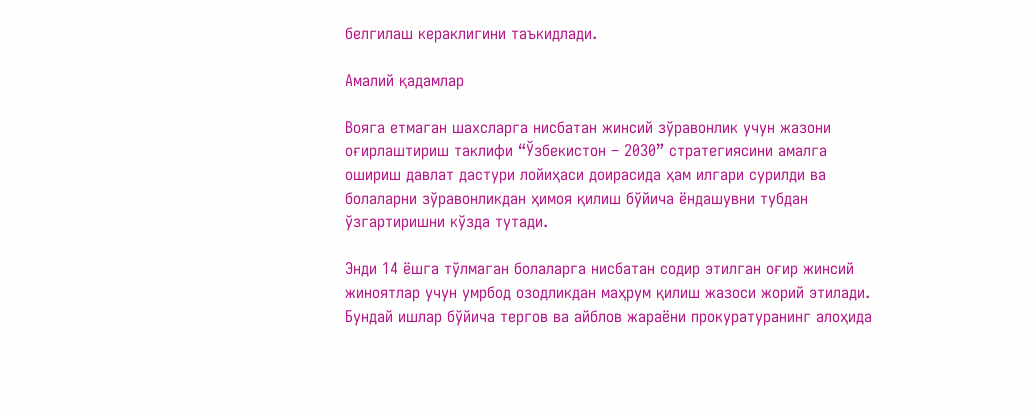белгилаш кераклигини таъкидлади.

Амалий қадамлар

Вояга етмаган шахсларга нисбатан жинсий зўравонлик учун жазони оғирлаштириш таклифи “Ўзбекистон – 2030” стратегиясини амалга ошириш давлат дастури лойиҳаси доирасида ҳам илгари сурилди ва болаларни зўравонликдан ҳимоя қилиш бўйича ёндашувни тубдан ўзгартиришни кўзда тутади.

Энди 14 ёшга тўлмаган болаларга нисбатан содир этилган оғир жинсий жиноятлар учун умрбод озодликдан маҳрум қилиш жазоси жорий этилади. Бундай ишлар бўйича тергов ва айблов жараёни прокуратуранинг алоҳида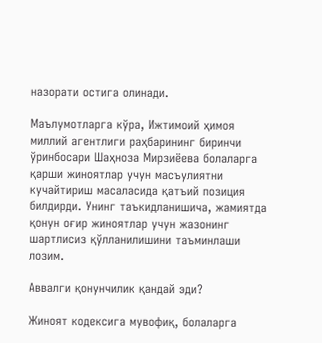назорати остига олинади.

Маълумотларга кўра, Ижтимоий ҳимоя миллий агентлиги раҳбарининг биринчи ўринбосари Шаҳноза Мирзиёева болаларга қарши жиноятлар учун масъулиятни кучайтириш масаласида қатъий позиция билдирди. Унинг таъкидланишича, жамиятда қонун оғир жиноятлар учун жазонинг шартлисиз қўлланилишини таъминлаши лозим.

Аввалги қонунчилик қандай эди?

Жиноят кодексига мувофиқ, болаларга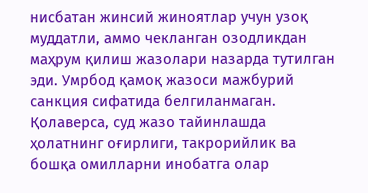нисбатан жинсий жиноятлар учун узоқ муддатли, аммо чекланган озодликдан маҳрум қилиш жазолари назарда тутилган эди. Умрбод қамоқ жазоси мажбурий санкция сифатида белгиланмаган. Қолаверса, суд жазо тайинлашда ҳолатнинг оғирлиги, такрорийлик ва бошқа омилларни инобатга олар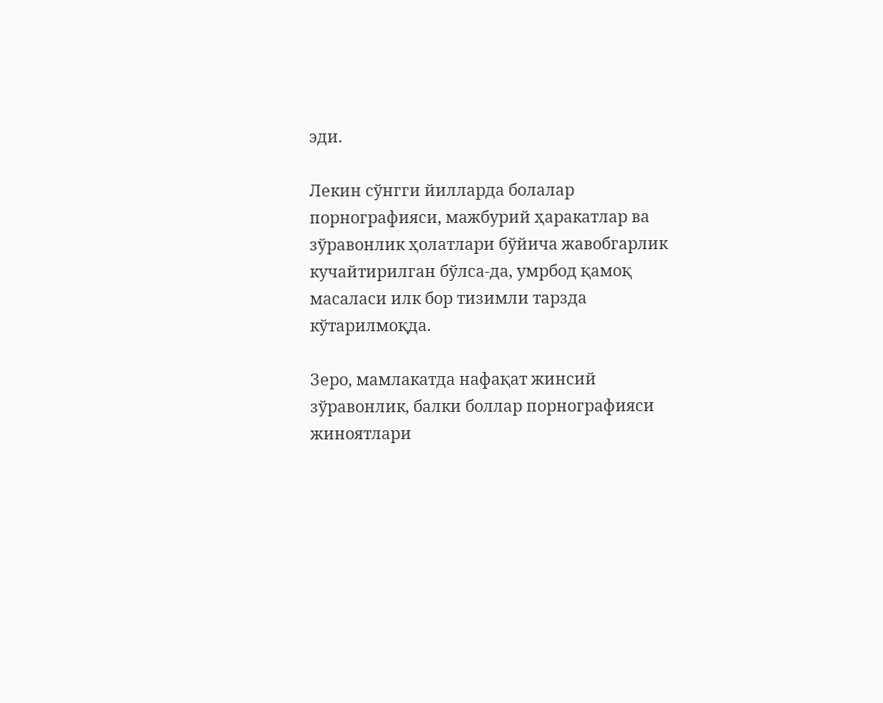эди.

Лекин сўнгги йилларда болалар порнографияси, мажбурий ҳаракатлар ва зўравонлик ҳолатлари бўйича жавобгарлик кучайтирилган бўлса-да, умрбод қамоқ масаласи илк бор тизимли тарзда кўтарилмоқда.

Зеро, мамлакатда нафақат жинсий зўравонлик, балки боллар порнографияси жиноятлари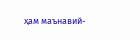ҳам маънавий-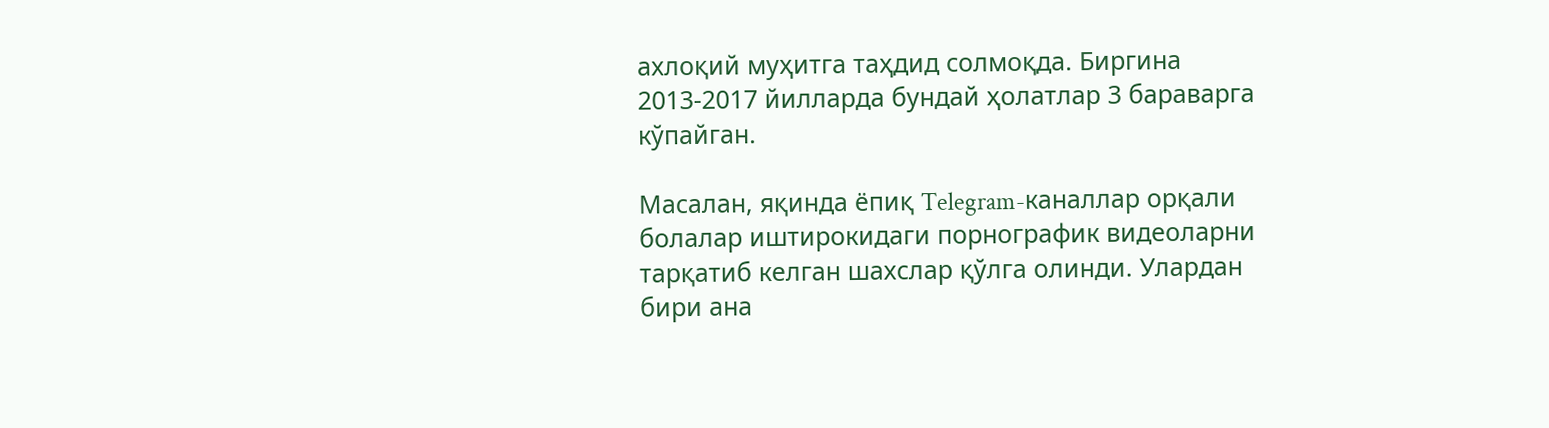ахлоқий муҳитга таҳдид солмоқда. Биргина 2013-2017 йилларда бундай ҳолатлар 3 бараварга кўпайган.

Масалан, яқинда ёпиқ Telegram-каналлар орқали болалар иштирокидаги порнографик видеоларни тарқатиб келган шахслар қўлга олинди. Улардан бири ана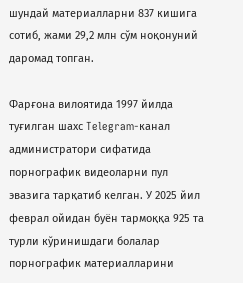шундай материалларни 837 кишига сотиб, жами 29,2 млн сўм ноқонуний даромад топган.

Фарғона вилоятида 1997 йилда туғилган шахс Telegram-канал администратори сифатида порнографик видеоларни пул эвазига тарқатиб келган. У 2025 йил феврал ойидан буён тармоққа 925 та турли кўринишдаги болалар порнографик материалларини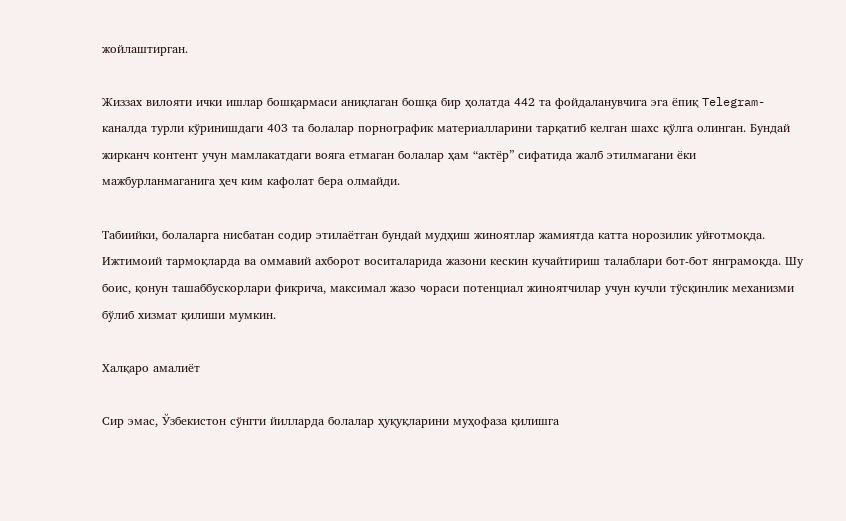жойлаштирган.

Жиззах вилояти ички ишлар бошқармаси аниқлаган бошқа бир ҳолатда 442 та фойдаланувчига эга ёпиқ Telegram-каналда турли кўринишдаги 403 та болалар порнографик материалларини тарқатиб келган шахс қўлга олинган. Бундай жирканч контент учун мамлакатдаги вояга етмаган болалар ҳам “актёр” сифатида жалб этилмагани ёки мажбурланмаганига ҳеч ким кафолат бера олмайди.

Табиийки, болаларга нисбатан содир этилаётган бундай мудҳиш жиноятлар жамиятда катта норозилик уйғотмоқда. Ижтимоий тармоқларда ва оммавий ахборот воситаларида жазони кескин кучайтириш талаблари бот-бот янграмоқда. Шу боис, қонун ташаббускорлари фикрича, максимал жазо чораси потенциал жиноятчилар учун кучли тўсқинлик механизми бўлиб хизмат қилиши мумкин.

Халқаро амалиёт

Сир эмас, Ўзбекистон сўнгги йилларда болалар ҳуқуқларини муҳофаза қилишга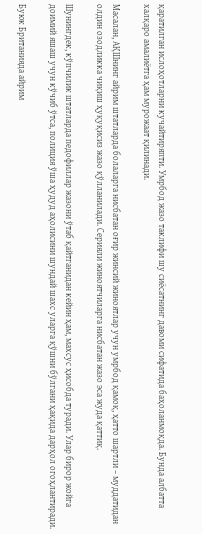қаратилган ислоҳотларни кучайтиряпти. Умрбод жазо таклифи шу сиёсатнинг давоми сифатида баҳоланмоқда. Бунда албатта халқаро амалиётга ҳам мурожаат қилинади.

Масалан, АҚШнинг айрим штатларда болаларга нисбатан оғир жинсий жиноятлар учун умрбод қамоқ, ҳатто шартли – муддатидан олдин озодликка чиқиш ҳуқуқисиз жазо қўлланилади. Серияли жиноятчиларга нисбатан жазо эса жуда қаттиқ.

Шунингдек, кўпчилик штатларда педофиллар жазони ўтаб қайтганидан кейин ҳам, махсус ҳисобда туради. Улар бирор жойга доимий яшаш учун кўчиб ўтса, полиция ўша ҳудуд аҳолисини шундай шахс уларга қўшни бўлгани ҳақида дарҳол огоҳлантиради.

Буюк Британияда айрим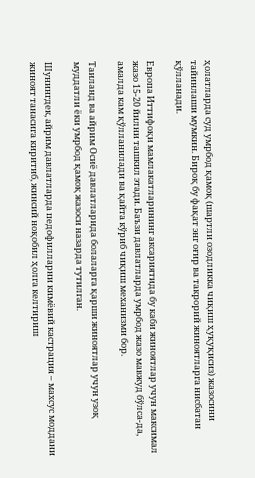ҳолатларда суд умрбод қамоқ (шартли озодликка чиқиш ҳуқуқисиз) жазосини тайинлаши мумкин. Бироқ бу фақат энг оғир ва такрорий жиноятларга нисбатан қўлланади.

Европа Иттифоқи мамлакатларининг аксариятида бу каби жиноятлар учун максимал жазо 15-20 йилни ташкил этади. Баъзи давлатларда умрбод жазо мавжуд бўлса-да, амалда кам қўлланилади ва қайта кўриб чиқиш механизми бор.

Таиланд ва айрим Осиё давлатларида болаларга қарши жиноятлар учун узоқ муддатли ёки умрбод қамоқ жазоси назарда тутилган.

Шунингдек, айрим давлатларда педофилларни кимёвий кастрация – махсус моддани жиноят танасига киритиб, жинсий ноқобил ҳолга келтириш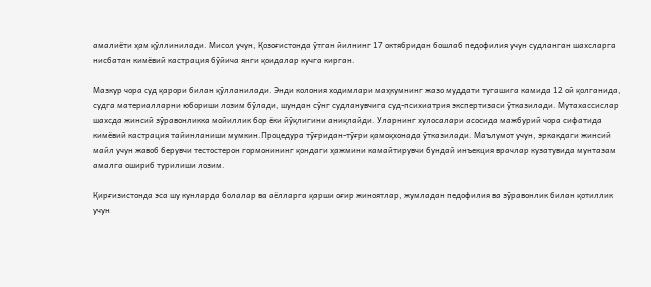амалиёти ҳам қўллинилади. Мисол учун, Қозоғистонда ўтган йилнинг 17 октябридан бошлаб педофилия учун судланган шахсларга нисбатан кимёвий кастрация бўйича янги қоидалар кучга кирган.

Мазкур чора суд қарори билан қўлланилади. Энди колония ходимлари маҳкумнинг жазо муддати тугашига камида 12 ой қолганида, судга материалларни юбориши лозим бўлади, шундан сўнг судланувчига суд-психиатрия экспертизаси ўтказилади. Мутахассислар шахсда жинсий зўравонликка мойиллик бор ёки йўқлигини аниқлайди. Уларнинг хулосалари асосида мажбурий чора сифатида кимёвий кастрация тайинланиши мумкин.Процедура тўғридан-тўғри қамоқхонада ўтказилади. Маълумот учун, эркакдаги жинсий майл учун жавоб берувчи тестостерон гормонининг қондаги ҳажмини камайтирувчи бундай инъекция врачлар кузатувида мунтазам амалга ошириб турилиши лозим.

Қирғизистонда эса шу кунларда болалар ва аёлларга қарши оғир жиноятлар, жумладан педофилия ва зўравонлик билан қотиллик учун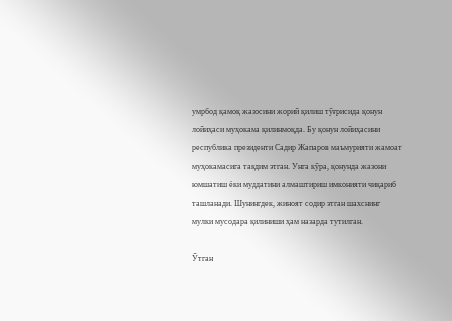умрбод қамоқ жазосини жорий қилиш тўғрисида қонун лойиҳаси муҳокама қилинмоқда. Бу қонун лойиҳасини республика президенти Садир Жапаров маъмурияти жамоат муҳокамасига тақдим этган. Унга кўра, қонунда жазони юмшатиш ёки муддатини алмаштириш имконияти чиқариб ташланади. Шунингдек, жиноят содир этган шахснинг мулки мусодара қилиниши ҳам назарда тутилган.

Ўтган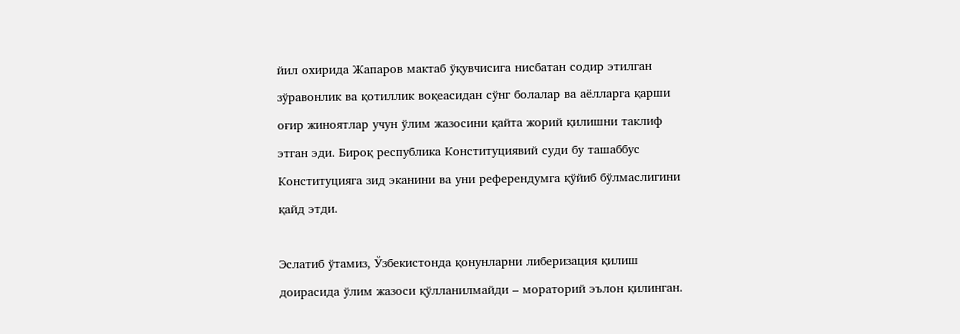йил охирида Жапаров мактаб ўқувчисига нисбатан содир этилган зўравонлик ва қотиллик воқеасидан сўнг болалар ва аёлларга қарши оғир жиноятлар учун ўлим жазосини қайта жорий қилишни таклиф этган эди. Бироқ республика Конституциявий суди бу ташаббус Конституцияга зид эканини ва уни референдумга қўйиб бўлмаслигини қайд этди.

Эслатиб ўтамиз, Ўзбекистонда қонунларни либеризация қилиш доирасида ўлим жазоси қўлланилмайди – мораторий эълон қилинган.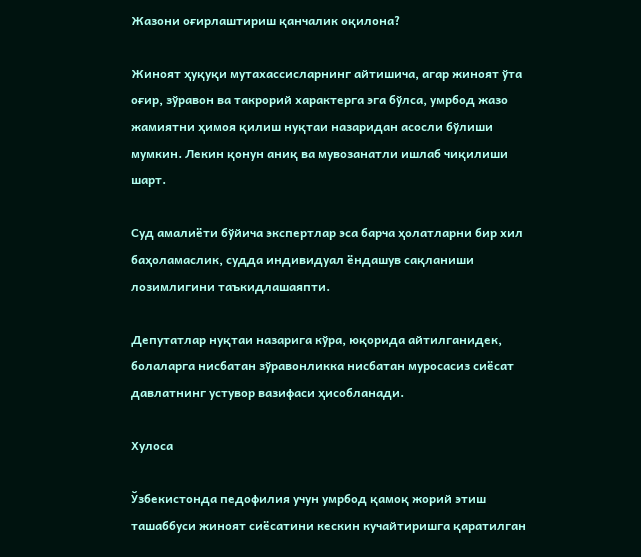Жазони оғирлаштириш қанчалик оқилона?

Жиноят ҳуқуқи мутахассисларнинг айтишича, агар жиноят ўта оғир, зўравон ва такрорий характерга эга бўлса, умрбод жазо жамиятни ҳимоя қилиш нуқтаи назаридан асосли бўлиши мумкин. Лекин қонун аниқ ва мувозанатли ишлаб чиқилиши шарт.

Суд амалиёти бўйича экспертлар эса барча ҳолатларни бир хил баҳоламаслик, судда индивидуал ёндашув сақланиши лозимлигини таъкидлашаяпти.

Депутатлар нуқтаи назарига кўра, юқорида айтилганидек, болаларга нисбатан зўравонликка нисбатан муросасиз сиёсат давлатнинг устувор вазифаси ҳисобланади.

Хулоса

Ўзбекистонда педофилия учун умрбод қамоқ жорий этиш ташаббуси жиноят сиёсатини кескин кучайтиришга қаратилган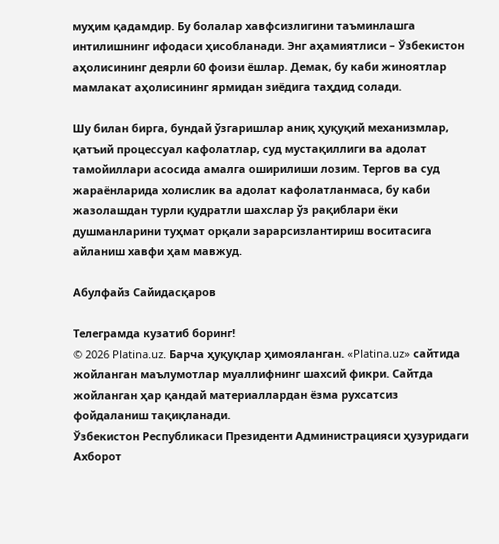муҳим қадамдир. Бу болалар хавфсизлигини таъминлашга интилишнинг ифодаси ҳисобланади. Энг аҳамиятлиси – Ўзбекистон аҳолисининг деярли 60 фоизи ёшлар. Демак, бу каби жиноятлар мамлакат аҳолисининг ярмидан зиёдига таҳдид солади.

Шу билан бирга, бундай ўзгаришлар аниқ ҳуқуқий механизмлар, қатъий процессуал кафолатлар, суд мустақиллиги ва адолат тамойиллари асосида амалга оширилиши лозим. Тергов ва суд жараёнларида холислик ва адолат кафолатланмаса, бу каби жазолашдан турли қудратли шахслар ўз рақиблари ёки душманларини туҳмат орқали зарарсизлантириш воситасига айланиш хавфи ҳам мавжуд.

Абулфайз Сайидасқаров

Телеграмда кузатиб боринг!
© 2026 Platina.uz. Барча ҳуқуқлар ҳимояланган. «Platina.uz» сайтида жойланган маълумотлар муаллифнинг шахсий фикри. Сайтда жойланган ҳар қандай материаллардан ёзма рухсатсиз фойдаланиш тақиқланади.
Ўзбекистон Республикаси Президенти Администрацияси ҳузуридаги Ахборот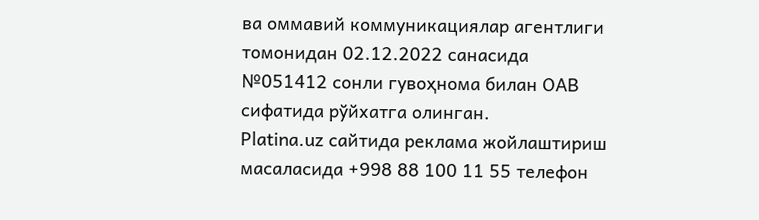ва оммавий коммуникациялар агентлиги томонидан 02.12.2022 санасида №051412 сонли гувоҳнома билан ОАВ сифатида рўйхатга олинган.
Platina.uz сайтида реклама жойлаштириш масаласида +998 88 100 11 55 телефон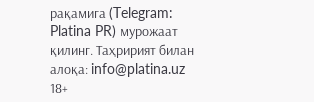рақамига (Telegram: Platina PR) мурожаат қилинг. Таҳририят билан алоқа: info@platina.uz
18+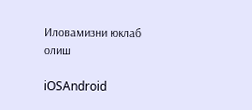Иловамизни юклаб олиш

iOSAndroid